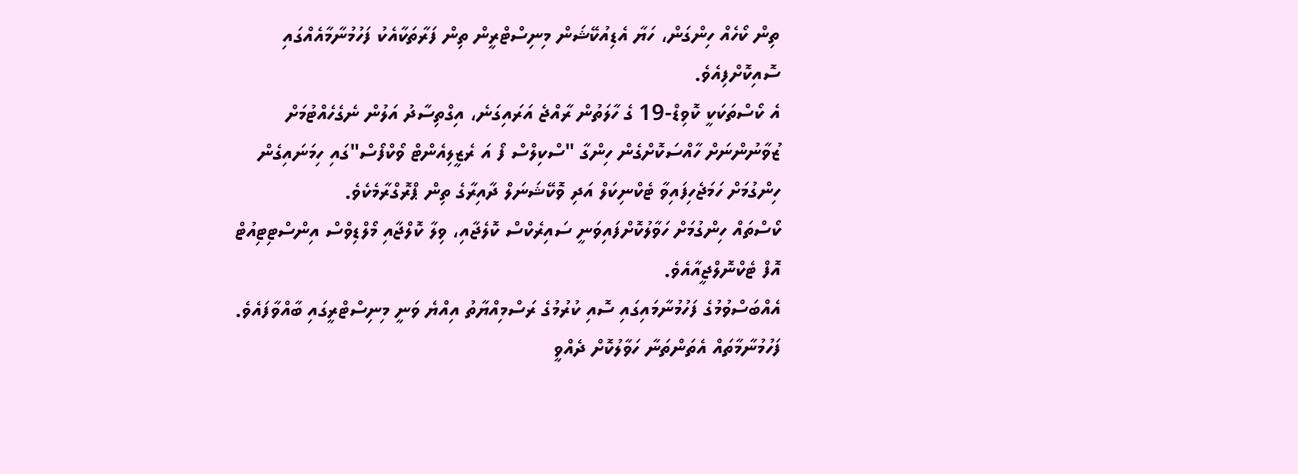ތިން ކޯހެއް ހިންގަން، ހަޔާ އެޑިއުކޭޝަން މިނިސްޓްރީން ތިން ފަރާތަކާއެކު ފަހުމުނާމާއެއްގައި ސޮއިކޮށްފިއެވެ.
އެ ކޯސްތަކަކީ ކޮވިޑް-19 ގެ ހާލަތުން ރާއްޖެ އަރައިގަނެ، އިގްތިސާދު އަލުން ނެގެހެއްޓުމަށް ޒުވާނުންނަށް ހާއްސަކޮށްގެން ހިންގާ "ސްކިލްސް ފޯ އަ ރެޒީލިއެންޓް ވޯކްފޯސް"ގައި ހިމަނައިގެން ހިންގުމަށް ހަމަޖެހިފައިވާ ޓެކްނިކަލް އަދި ވޮކޭޝަނަލް ދާއިރާގެ ތިން ޕްރޮގްރާމެކެވެ.
ކޯސްތައް ހިންގުމަށް ހަވާލުކޮށްފައިވަނީ ސައިރެކްސް ކޮލެޖާއި، ވިލާ ކޮލްޖާއި މޯލްޑިވްސް އިންސްޓިޓިއުޓް އޮފް ޓެކްނޮލްޖީއާއެވެ.
އެއްބަސްވުމުގެ ފަހުމުނާމައިގައި ސޮއި ކުރުމުގެ ރަސްމިއްޔާތު އިއްޔެ ވަނީ މިނިސްޓްރީގައި ބާއްވާފައެވެ. ފަހުމުނާމާތައް އެތަންތަނާ ހަވާލުކޮށް ދެއްވީ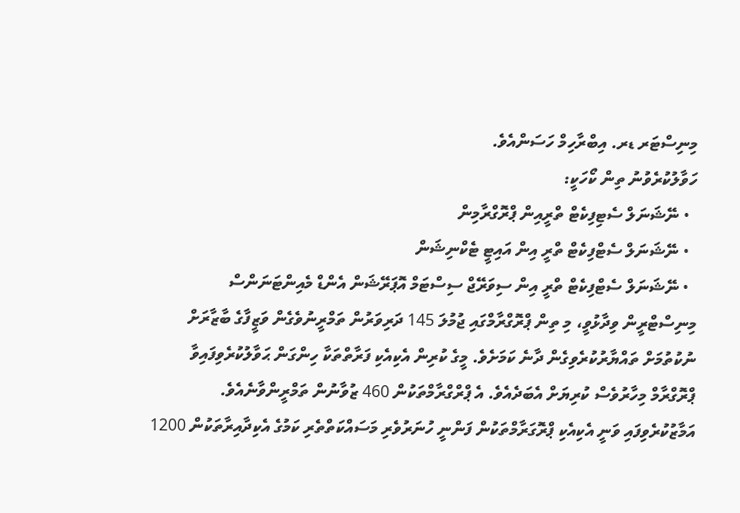މިނިސްޓަރ ޑރ. އިބްރާހިމް ހަސަންއެވެ.
ހަވާލުކުރެވުނު ތިން ކޯހަކީ:
  • ނޭޝަނަލް ސެޓިފިކެޓް ތްރީއިން ޕްރޮގްރާމިން
  • ނޭޝަނަލް ސެޓްފިކެޓް ތްރީ އިން އައިޓީ ޓެކްނިޝަން
  • ނޭޝަނަލް ސެޓްފިކެޓް ތްރީ އިން ސިވަރޭޖް ސިސްޓަމް އޮޕަރޭޝަން އެންޑް މެއިންޓަނަންސް
މިނިސްޓްރީން ވިދާޅުވީ، މި ތިން ޕްރޮގްރާމްގައި ޖުމުލަ 145 ދަރިވަރުން ތަމްރީނުވެގެން ވަޒީފާގެ ބާޒާރަށް ނުކުތުމަށް ތައްޔާރުކުރެވިގެން ދާނެ ކަމަށެވެ. މީގެ ކުރިން އެކިއެކި ފަރާތްތަކާ ހިންގަން ޙަވާލުކުރެވިފައިވާ ޕްރޮގްރާމް މިހާރުވެސް ކުރިޔަށް އެބަދެއެވެ. އެ ޕްރްގްރާމްތަކުން 460 ޒުވާނުން ތަމްރީންވާނެއެވެ.
އަމާޒުކުރެވިފައި ވަނީ އެކިއެކި ޕްރޮގަރާމްތަކުން ފަންނީ ހުނަރުވެރި މަސައްކަތްތެރި ކަމުގެ އެކިދާއިރާތަކުން 1200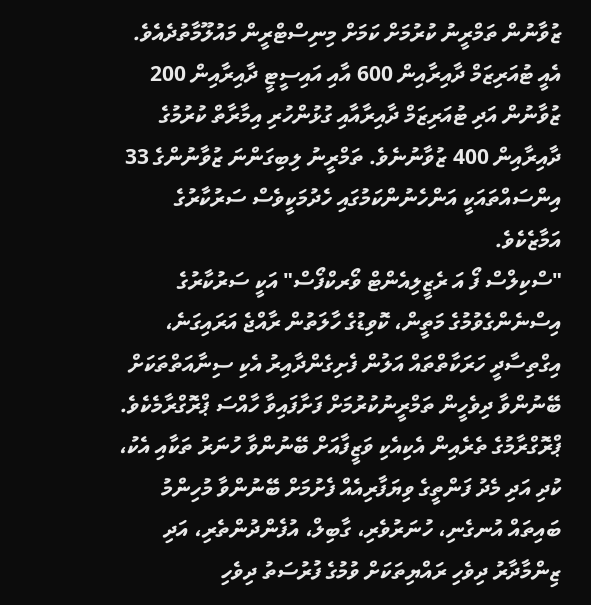ޒުވާނުން ތަމްރީނު ކުރުމަށް ކަމަށް މިނިސްޓްރީން މައުލޫމާތުދެއެވެ.
އެއީ ޓުއަރިޒަމް ދާއިރާއިން 600 އާއި އައިސީޓީ ދާއިރާއިން 200 ޒުވާނުން އަދި ޓުއަރިޒަމް ދާއިރާއާއި ގުޅުންހުރި އިމާރާތް ކުރުމުގެ ދާއިރާއިން 400 ޒުވާނުނެވެ. ތަމްރީނު ލިބިގަންނަ ޒުވާނުންގެ 33 އިންސައްތައަކީ އަންހެނުންކަމުގައި ހެދުމަކީވެސް ސަރުކާރުގެ އަމާޒެކެވެ.
"ސްކިލްސް ފޯ އަ ރެޒީލިއެންޓް ވޯރކްފޯސް" އަކީ ސަރުކާރުގެ އިސްނެންގެވުމުގެ މަތީން، ކޮވިޑުގެ ހާލަތުން ރާއްޖެ އަރައިގަނެ، އިގްތިސާދީ ހަރަކާތްތައް އަލުން ފެށިގެންދާއިރު އެކި ސިނާއަތްތަކަށް ބޭނުންވާ ދިވެހީން ތަމްރީނުކުރުމަށް ފަށާފައިވާ ހާއްސަ ޕްރޮގްރާމެކެވެ.
ޕްރޮގްރާމުގެ ތެރެއިން އެކިއެކި ވަޒީފާއަށް ބޭނުންވާ ހުނަރު ތަކާއި އެކު، ކުދި އަދި މެދު ފަންތީގެ ވިޔަފާރިއެއް ފެށުމަށް ބޭނުންވާ މުހިންމު ބައިތައް އުނގެނި، ހުނަރުވެރި، ގާބިލް، އުފެންދުންތެރި، އަދި ޒިންމާދާރު ދިވެހި ރައްޔިތަކަށް ވުމުގެ ފުރުސަތު ދިވެހި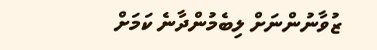ޒުވާނުންނަށް ލިބެމުންދާނެ ކަމަށް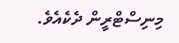މިނިސްޓްރީން ދެކެއެވެ.